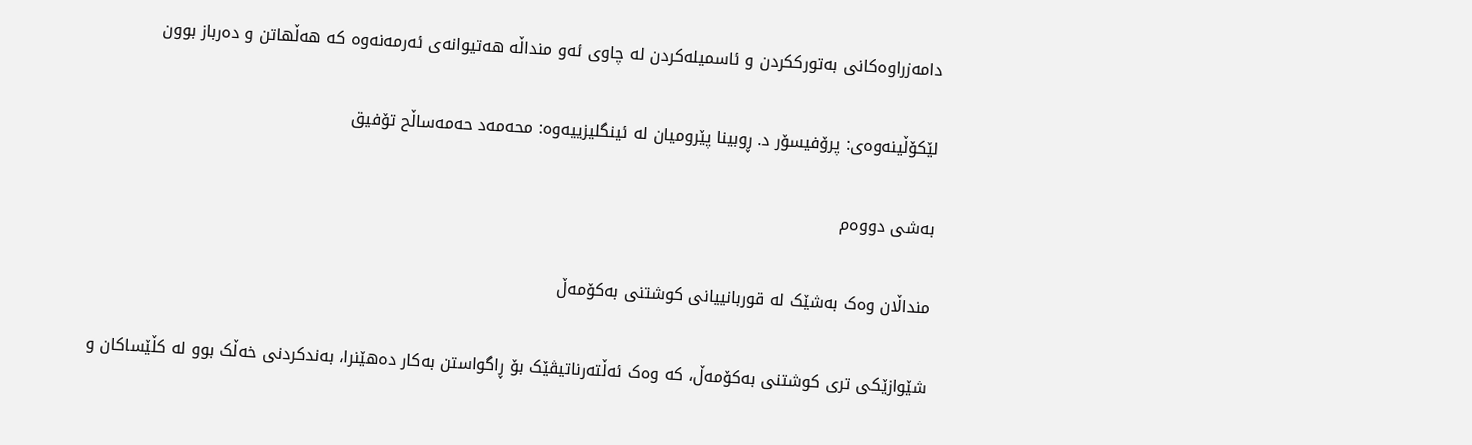دامەزراوەکانی بەتورککردن و ئاسمیلەکردن لە چاوی ئەو منداڵە هەتیوانەی ئەرمەنەوە کە هەڵهاتن و دەرباز بوون

لێکۆڵینەوەی: پرۆفیسۆر د. ڕوبینا پێرومیان لە ئینگلیزییەوە: محەمەد حەمەساڵح تۆفیق

بەشی دووەم

منداڵان وەک بەشێک لە قوربانییانی کوشتنی بەکۆمەڵ

شێوازێکی تری کوشتنی بەکۆمەڵ، کە وەک ئەڵتەرناتیڤێک بۆ ڕاگواستن بەکار دەهێنرا، بەندکردنی خەڵک بوو لە کڵێساکان و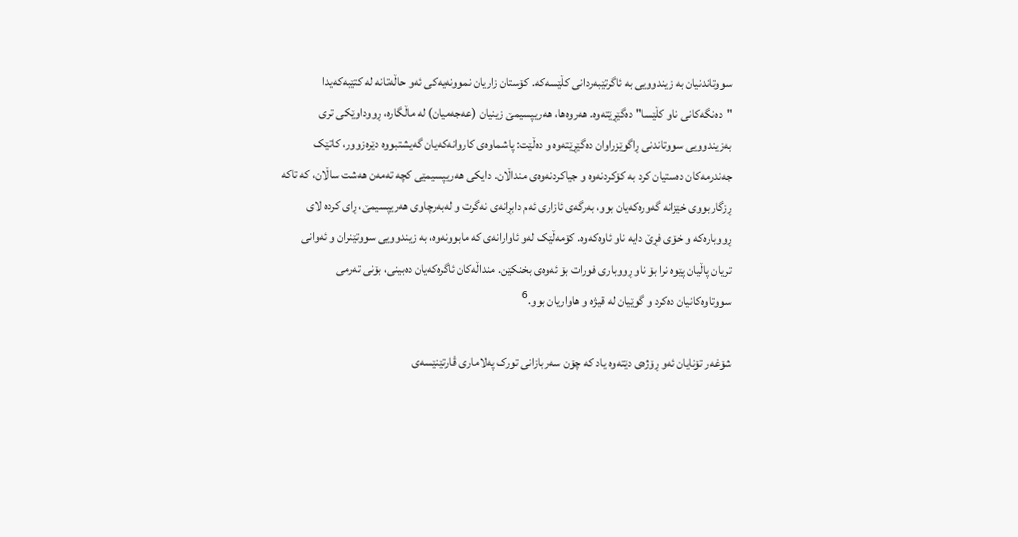سووتاندنیان بە زیندوویی بە ئاگرتێبەردانی کڵێسەکە. کۆستان زاریان نموونەیەکی ئەو حاڵەتانە لە کتێبەکەیدا "دەنگەکانی ناو کڵێسا" دەگێڕێتەوە. هەروەها، هەریپسیمێ زینیان (عەجەمیان) لە ماڵگارە، ڕووداوێکی تری بەزیندوویی سووتاندنی ڕاگوێزراوان دەگێڕێتەوە و دەڵێت: پاشماوەی کاروانەکەیان گەیشتبووە دێرەزوور، کاتێک جەندرمەکان دەستیان کرد بە کۆکردنەوە و جیاکردنەوەی منداڵان. دایکی هەریپسیمێی کچە تەمەن هەشت ساڵان، کە تاکە ڕزگاربووی خێزانە گەورەکەیان بوو، بەرگەی ئازاری ئەم دابڕانەی نەگرت و لەبەرچاوی هەریپسیمێ، ڕای کردە لای ڕووبارەکە و خۆی فڕێ دایە ناو ئاوەکەوە. کۆمەڵێک لەو ئاوارانەی کە مابوونەوە، بە زیندوویی سووتێنران و ئەوانی تریان پاڵیان پێوە نرا بۆ ناو ڕووباری فورات بۆ ئەوەی بخنکێن. منداڵەکان ئاگرەکەیان دەبینی، بۆنی تەرمی سووتاوەکانیان دەکرد و گوێیان لە قیژە و هاواریان بوو.⁶

شۆغەر تۆنایان ئەو ڕۆژەی دێتەوە یاد کە چۆن سەربازانی تورک پەلاماری ڤارتێنێسەی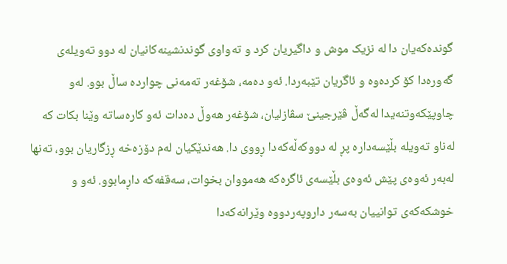گوندەکەیان دا لە نزیک موش و داگیریان کرد و تەواوی گوندنشینەکانیان لە دوو تەویلەی گەورەدا کۆ کردەوە و ئاگریان تێبەردا. ئەو دەمە، شۆغەر تەمەنی چواردە ساڵ بوو. لەو چاوپێکەوتنەیدا لەگەڵ ڤێرجینێ سڤازلیان، شۆغەر هەوڵ دەدات ئەو کارەساتە وێنا بکات کە لەناو تەویلە بڵێسەدارە پڕ لە دووکەڵەکەدا ڕووی دا. هەندێکیان لەم دۆزەخە ڕزگاریان بوو، تەنها لەبەر ئەوەی پێش ئەوەی بڵێسەی ئاگرەکە هەمووان بخوات، سەقفەکە داڕمابوو. ئەو و خوشکەکەی توانییان بەسەر داروپەردووە وێرانەکەدا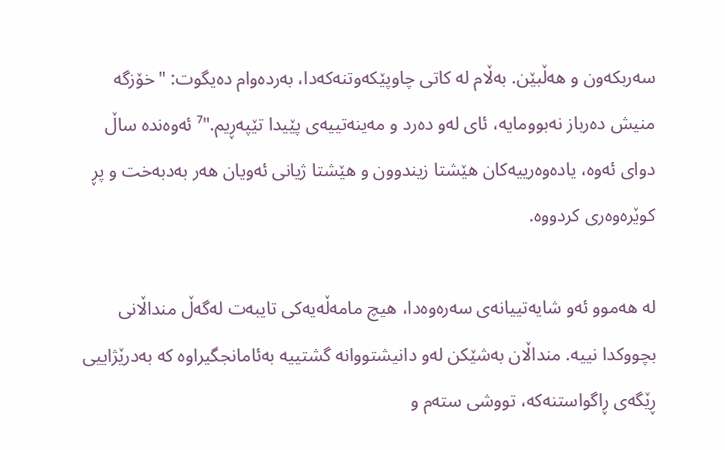سەربکەون و هەڵبێن. بەڵام لە کاتی چاوپێکەوتنەکەدا، بەردەوام دەیگوت: "خۆزگە منیش دەرباز نەبوومایە، ئای لەو دەرد و مەینەتییەی پێیدا تێپەڕیم."⁷ ئەوەندە ساڵ دوای ئەوە، یادەوەرییەکان هێشتا زیندوون و هێشتا ژیانی ئەویان هەر بەدبەخت و پڕ کوێرەوەری کردووە.

لە هەموو ئەو شایەتییانەی سەرەوەدا، هیچ مامەڵەیەکی تایبەت لەگەڵ منداڵانی بچووکدا نییە. منداڵان بەشێکن لەو دانیشتووانە گشتییە بەئامانجگیراوە کە بەدرێژاییی ڕێگەی ڕاگواستنەکە، تووشی ستەم و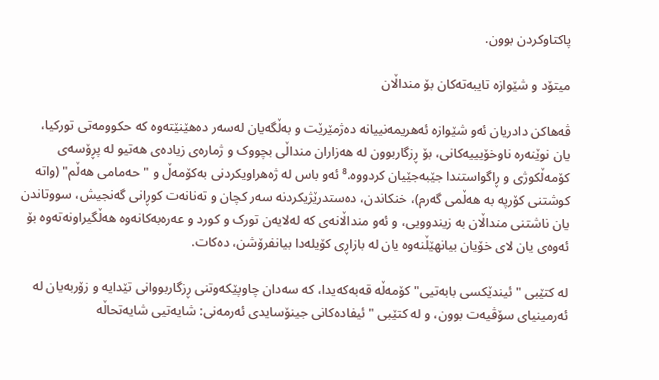پاکتاوکردن بوون.

میتۆد و شێوازە تایبەتەکان بۆ منداڵان

ڤەهاکن دادریان ئەو شێوازە ئەهریمەنییانە دەژمێرێت و بەڵگەیان لەسەر دەهێنێتەوە کە حکوومەتی تورکیا، یان نوێنەرە ناوخۆیییەکانی، بۆ ڕزگاربوون لە هەزاران منداڵی بچووک و ژمارەی زیادەی هەتیو لە پڕۆسەی کۆمەڵکوژی و ڕاگواستندا جێبەجێیان کردووە.⁸ ئەو باس لە ژەهراویکردنی بەکۆمەڵ و "حەمامی هەڵم" (واتە کوشتنی کۆرپە بە هەڵمی گەرم)، خنکاندن، دەستدرێژیکردنە سەر کچان و تەنانەت کوڕانی گەنجیش، سووتاندن یان ناشتنی منداڵان بە زیندوویی، و ئەو منداڵانەی کە لەلایەن تورک و کورد و عەرەبەکانەوە هەڵگیراونەتەوە بۆ ئەوەی یان لای خۆیان بیانهێڵنەوە یان لە بازاڕی کۆیلەدا بیانفرۆشن، دەکات.

لە کتێبی "ئیندێکسی بابەتیی" کۆمەڵە قەبەکەیدا، کە سەدان چاوپێکەوتنی ڕزگاربووانی تێدایە و زۆربەیان لە ئەرمینیای سۆڤیەت بوون، و لە کتێبی "ئیفادەکانی جینۆسایدی ئەرمەنی: شایەتیی شایەتحاڵە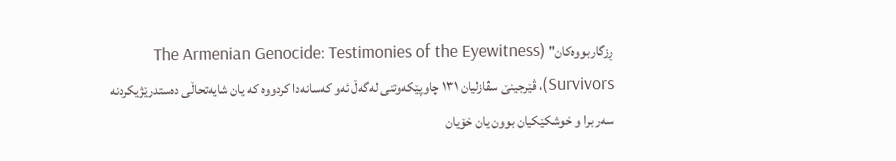ڕزگاربووەکان" (The Armenian Genocide: Testimonies of the Eyewitness Survivors)، ڤێرجینێ سڤازلیان ١٣١ چاوپێکەوتنی لەگەڵ ئەو کەسانەدا کردووە کە یان شایەتحاڵی دەستدرێژیکردنە سەر برا و خوشکێکیان بوون یان خۆیان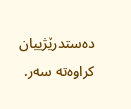دەستدرێژییان کراوەتە سەر.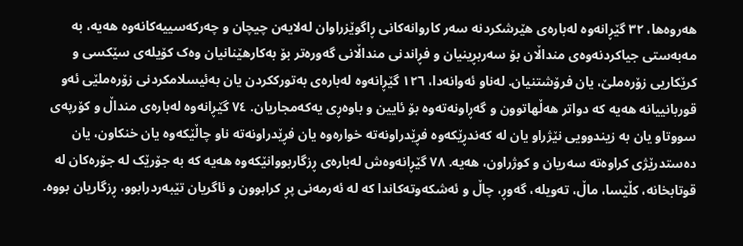هەروەها، ٣٢ گێڕانەوە لەبارەی هێرشکردنە سەر کاروانەکانی ڕاگوێزراوان لەلایەن چیچان و چەرکەسییەکانەوە هەیە، بە مەبەستی جیاکردنەوەی منداڵان بۆ سەربڕینیان و فڕاندنی منداڵانی گەورەتر بۆ بەکارهێنانیان وەک کۆیلەی سێکسی و کرێکاریی زۆرەملێ، یان فرۆشتنیان. لەناو ئەوانەدا، ١٢٦ گێڕانەوە لەبارەی بەتورککردن یان بەئیسلامکردنی زۆرەملێی ئەو قوربانییانە هەیە کە دواتر هەڵهاتوون و گەڕاونەتەوە بۆ ئایین و باوەڕی یەکەمجاریان. ٧٤ گێڕانەوە لەبارەی منداڵ و کۆرپەی سووتاو یان بە زیندوویی نێژراو یان لە کەندڕێکەوە فڕێدراونەتە خوارەوە یان فڕێدراونەتە ناو چاڵێکەوە یان خنکاون، یان دەستدرێژی کراوەتە سەریان و کوژراون، هەیە. ٧٨ گێڕانەوەش لەبارەی ڕزگاربووانێکەوە هەیە کە بە جۆرێک لە جۆرەکان لە قوتابخانە، کڵێسا، ماڵ، تەویلە، گەوڕ، چاڵ و ئەشکەوتەکاندا کە لە ئەرمەنی پڕ کرابوون و ئاگریان تێبەردرابوو، ڕزگاریان بووە.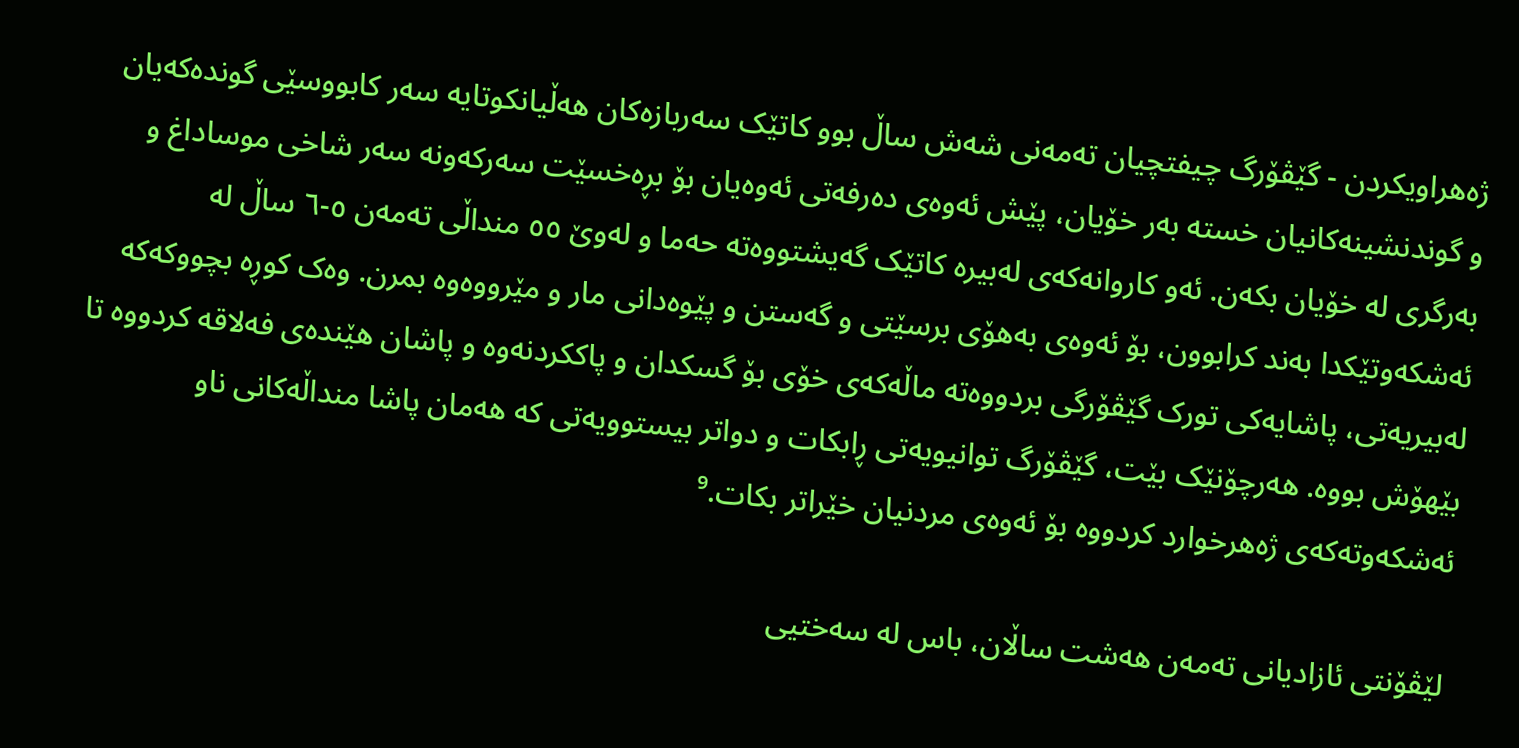ژەهراویکردن - گێڤۆرگ چیفتچیان تەمەنی شەش ساڵ بوو کاتێک سەربازەکان هەڵیانکوتایە سەر کابووسێی گوندەکەیان و گوندنشینەکانیان خستە بەر خۆیان، پێش ئەوەی دەرفەتی ئەوەیان بۆ بڕەخسێت سەرکەونە سەر شاخی موساداغ و بەرگری لە خۆیان بکەن. ئەو کاروانەکەی لەبیرە کاتێک گەیشتووەتە حەما و لەوێ ٥٥ منداڵی تەمەن ٥-٦ ساڵ لە ئەشکەوتێکدا بەند کرابوون، بۆ ئەوەی بەهۆی برسێتی و گەستن و پێوەدانی مار و مێرووەوە بمرن. وەک کوڕە بچووکەکە لەبیریەتی، پاشایەکی تورک گێڤۆرگی بردووەتە ماڵەکەی خۆی بۆ گسکدان و پاککردنەوە و پاشان هێندەی فەلاقە کردووە تا بێهۆش بووە. هەرچۆنێک بێت، گێڤۆرگ توانیویەتی ڕابکات و دواتر بیستوویەتی کە هەمان پاشا منداڵەکانی ناو ئەشکەوتەکەی ژەهرخوارد کردووە بۆ ئەوەی مردنیان خێراتر بکات.⁹

لێڤۆنتی ئازادیانی تەمەن هەشت ساڵان، باس لە سەختیی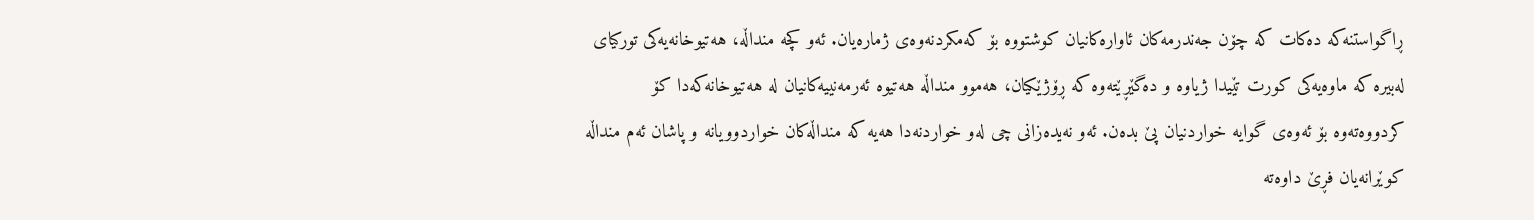ڕاگواستنەکە دەکات کە چۆن جەندرمەکان ئاوارەکانیان کوشتووە بۆ کەمکردنەوەی ژمارەیان. ئەو کچە منداڵە، هەتیوخانەیەکی تورکیای لەبیرە کە ماوەیەکی کورت تێیدا ژیاوە و دەگێڕێتەوە کە ڕۆژێکیان، هەموو منداڵە هەتیوە ئەرمەنییەکانیان لە هەتیوخانەکەدا کۆ کردووەتەوە بۆ ئەوەی گوایە خواردنیان پێ بدەن. ئەو نەیدەزانی چی لەو خواردنەدا هەیە کە منداڵەکان خواردوویانە و پاشان ئەم منداڵە کوێرانەیان فڕێ داوەتە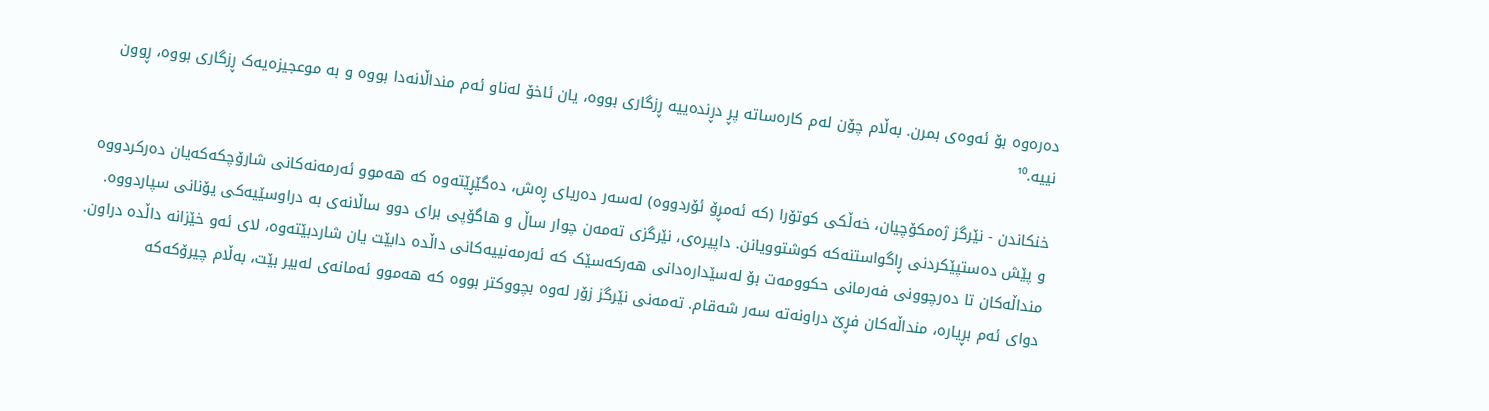دەرەوە بۆ ئەوەی بمرن. بەڵام چۆن لەم کارەساتە پڕ دڕندەییە ڕزگاری بووە، یان ئاخۆ لەناو ئەم منداڵانەدا بووە و بە موعجیزەیەک ڕزگاری بووە، ڕوون نییە.¹⁰

خنکاندن - نێرگز ژەمکۆچیان، خەڵکی کوتۆرا (کە ئەمڕۆ ئۆردووە) لەسەر دەریای ڕەش، دەگێڕێتەوە کە هەموو ئەرمەنەکانی شارۆچکەکەیان دەرکردووە و پێش دەستپێکردنی ڕاگواستنەکە کوشتوویانن. داپیرەی، نێرگزی تەمەن چوار ساڵ و هاگۆپی برای دوو ساڵانەی بە دراوسێیەکی یۆنانی سپاردووە. منداڵەکان تا دەرچوونی فەرمانی حکوومەت بۆ لەسێدارەدانی هەرکەسێک کە ئەرمەنییەکانی داڵدە دابێت یان شاردبێتەوە، لای ئەو خێزانە داڵدە دراون. دوای ئەم بڕیارە، منداڵەکان فڕێ دراونەتە سەر شەقام. تەمەنی نێرگز زۆر لەوە بچووکتر بووە کە هەموو ئەمانەی لەبیر بێت، بەڵام چیرۆکەکە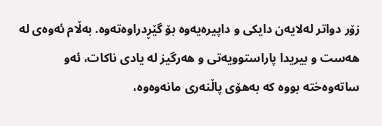زۆر دواتر لەلایەن دایکی و داپیرەیەوە بۆ گێڕدراوەتەوە. بەڵام ئەوەی لە هەست و بیریدا پاراستوویەتی و هەرگیز لە یادی ناکات، ئەو ساتەوەختە بووە کە بەهۆی پاڵنەری مانەوەوە،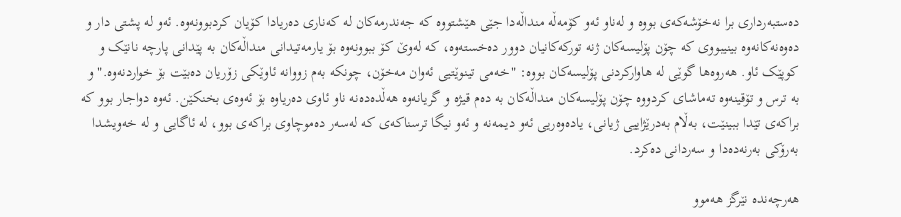دەستبەرداری برا نەخۆشەکەی بووە و لەناو ئەو کۆمەڵە منداڵەدا جێی هێشتووە کە جەندرمەکان لە کەناری دەریادا کۆیان کردبوونەوە. ئەو لە پشتی دار و دەوەنەکانەوە بینیبووی کە چۆن پۆلیسەکان ژنە تورکەکانیان دوور دەخستەوە، کە لەوێ کۆ ببوونەوە بۆ یارمەتیدانی منداڵەکان بە پێدانی پارچە نانێک و کوپێک ئاو. هەروەها گوێی لە هاوارکردنی پۆلیسەکان بووە: "خەمی تینوێتیی ئەوان مەخۆن، چونکە بەم زووانە ئاوێکی زۆریان دەبێت بۆ خواردنەوە." و بە ترس و تۆقینەوە تەماشای کردووە چۆن پۆلیسەکان منداڵەکان بە دەم قیژە و گریانەوە هەڵدەدەنە ناو ئاوی دەریاوە بۆ ئەوەی بخنکێن. ئەوە دواجار بوو کە براکەی تێدا ببینێت، بەڵام بەدرێژاییی ژیانی، یادەوەریی ئەو دیمەنە و ئەو نیگا ترسناکەی کە لەسەر دەموچاوی براکەی بوو، لە ئاگایی و لە خەویشدا بەرۆکی بەرنەدەدا و سەردانی دەکرد.

هەرچەندە نێرگز هەموو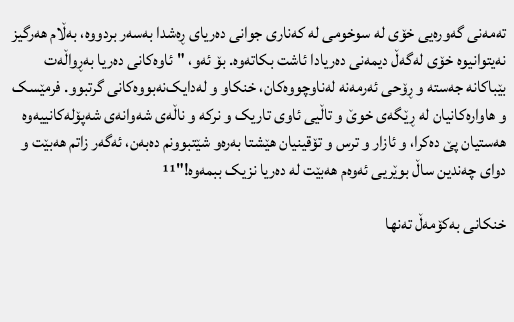تەمەنی گەورەیی خۆی لە سوخومی لە کەناری جوانی دەریای ڕەشدا بەسەر بردووە، بەڵام هەرگیز نەیتوانیوە خۆی لەگەڵ دیمەنی دەریادا ئاشت بکاتەوە. بۆ ئەو، "ئاوەکانی دەریا بەڕواڵەت بێباکانە جەستە و ڕۆحی ئەرمەنە لەناوچووەکان، خنکاو و لەدایک‌نەبووەکانی گرتبوو. فرمێسک و هاوارەکانیان لە ڕێگەی خوێ و تاڵیی ئاوی تاریک و نرکە و ناڵەی شه‌وانەی شەپۆلەکانییەوە هەستیان پێ دەکرا، و ئازار و ترس و تۆقینیان هێشتا بەرەو شێتبوونم دەبەن، ئەگەر زاتم هەبێت و دوای چەندین ساڵ بوێریی ئەوەم هەبێت لە دەریا نزیک ببمەوە!"¹¹

خنکانی بەکۆمەڵ تەنها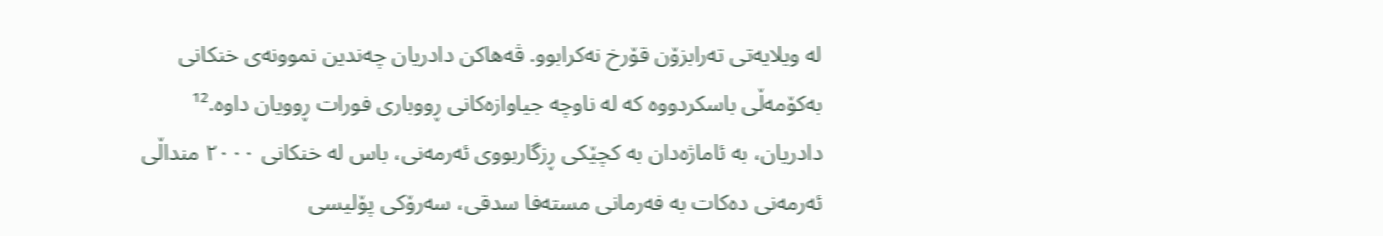لە ویلایەتی تەرابزۆن قۆرخ نەکرابوو. ڤەهاکن دادریان چەندین نموونەی خنکانی بەکۆمەڵی باسکردووە کە لە ناوچە جیاوازەکانی ڕووباری فورات ڕوویان داوە.¹² دادریان، بە ئاماژەدان بە کچێکی ڕزگاربووی ئەرمەنی، باس لە خنکانی ٢٠٠٠ منداڵی ئەرمەنی دەکات بە فەرمانی مستەفا سدقی، سەرۆکی پۆلیسی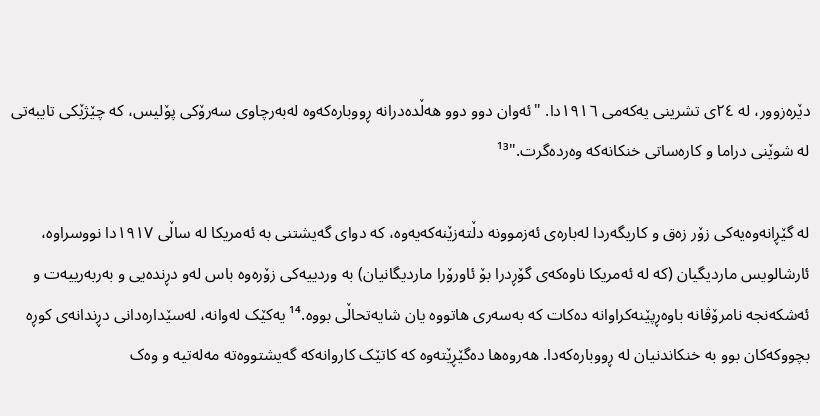دێرەزوور، لە ٢٤ی تشرینی یەکەمی ١٩١٦دا. "ئەوان دوو دوو هەڵدەدرانە ڕووبارەکەوە لەبەرچاوی سەرۆکی پۆلیس، کە چێژێکی تایبەتی لە شوێنی دراما و کارەساتی خنکانەکە وەردەگرت."¹³

لە گێڕانەوەیەکی زۆر زەق و کاریگەردا لەبارەی ئەزموونە دڵتەزێنەکەیەوە، کە دوای گەیشتنی بە ئەمریکا لە ساڵی ١٩١٧دا نووسراوە، ئارشالویس ماردیگیان (کە لە ئەمریکا ناوەکەی گۆڕدرا بۆ ئاورۆرا ماردیگانیان) بە وردییەکی زۆرەوە باس لەو دڕندەیی و بەربەرییەت و ئەشکەنجە نامرۆڤانە باوەڕپێنەکراوانە دەکات کە بەسەری هاتووە یان شایەتحاڵی بووە.¹⁴ یەکێک لەوانە، لەسێدارەدانی دڕندانەی کوڕە بچووکەکان بوو بە خنکاندنیان لە ڕووبارەکەدا. هەروەها دەگێڕێتەوە کە کاتێک کاروانەکە گەیشتووەتە مەلەتیە و وەک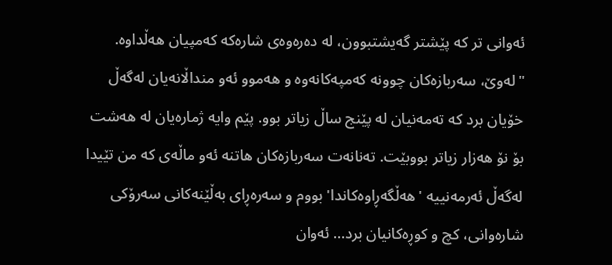ئەوانی تر کە پێشتر گەیشتبوون، لە دەرەوەی شارەکە کەمپیان هەڵداوە. "لەوێ، سەربازەکان چوونە کەمپەکانەوە و هەموو ئەو منداڵانەیان لەگەڵ خۆیان برد کە تەمەنیان لە پێنج ساڵ زیاتر بوو. پێم وایە ژمارەیان لە هەشت بۆ نۆ هەزار زیاتر بووبێت. تەنانەت سەربازەکان هاتنە ئەو ماڵەی کە من تێیدا لەگەڵ ئەرمەنییە 'هەڵگەڕاوەکاندا' بووم و سەرەڕای بەڵێنەکانی سەرۆکی شارەوانی، کچ و کوڕەکانیان برد... ئەوان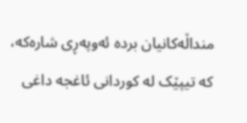منداڵەکانیان بردە ئەوپەڕی شارەکە، کە تیپێک لە کوردانی ئاغجە داغی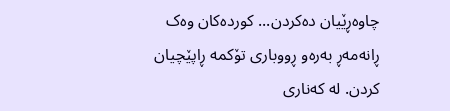چاوەڕێیان دەکردن... کوردەکان وەک ڕانەمەڕ بەرەو ڕووباری تۆکمە ڕاپێچیان کردن. لە کەناری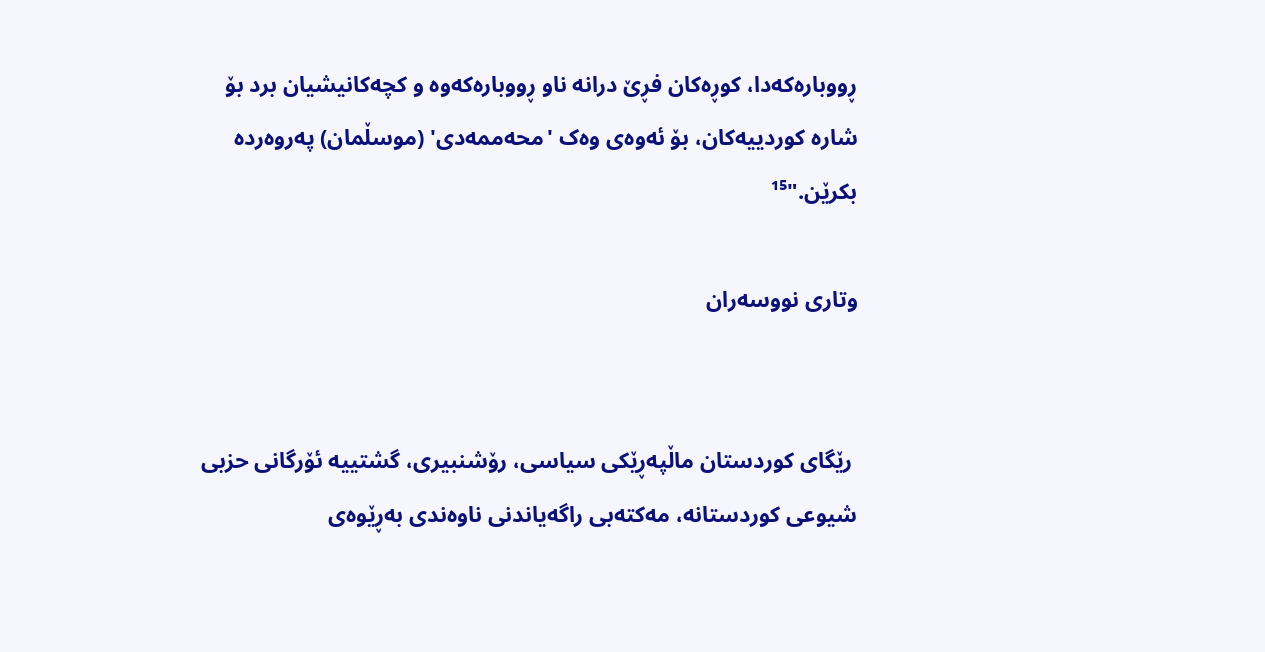ڕووبارەکەدا، کوڕەکان فڕێ درانە ناو ڕووبارەکەوە و کچەکانیشیان برد بۆ شارە کوردییەکان، بۆ ئەوەی وەک 'محەممەدی' (موسڵمان) پەروەردە بکرێن."¹⁵

وتاری نووسەران


 رێگای كوردستان ماڵپەڕێكی سیاسی، رۆشنبیری، گشتییە ئۆرگانی حزبی شیوعی كوردستانە، مەكتەبی راگەیاندنی ناوەندی بەڕێوەی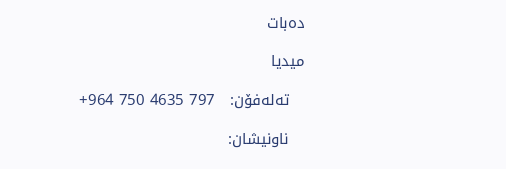دەبات

میدیا

   تەلەفۆن:   797 4635 750 964+

   ناونیشان: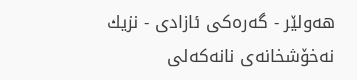هەولێر - گەرەکی ئازادی - نزیك نەخۆشخانەی نانەکەلی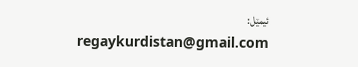ئیمێل:  regaykurdistan@gmail.com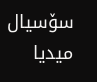سۆسیال میدیا